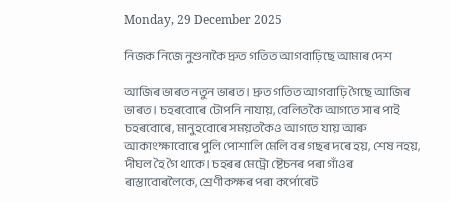Monday, 29 December 2025

নিজক নিজে নুশুনাকৈ দ্ৰুত গতিত আগবাঢ়িছে আমাৰ দেশ

আজিৰ ভাৰত নতুন ভাৰত । দ্ৰুত গতিত আগবাঢ়ি গৈছে আজিৰ ভাৰত । চহৰবোৰে টোপনি নাযায়, বেলিতকৈ আগতে সাৰ পাই চহৰবোৰে, মানুহবোৰে সময়তকৈও আগতে যায় আৰু আকাংক্ষাবোৰে পুলি পোশালি মেলি বৰ গছৰ দৰে হয়, শেষ নহয়, দীঘল হৈ গৈ থাকে। চহৰৰ মেট্ৰো ষ্টেচনৰ পৰা গাঁওৰ ৰাস্তাবোৰলৈকে, শ্ৰেণীকক্ষৰ পৰা কৰ্পোৰেট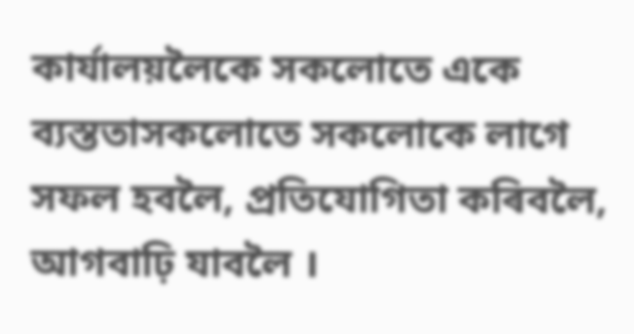কাৰ্যালয়লৈকে সকলোতে একে ব্যস্ততাসকলোতে সকলোকে লাগে সফল হবলৈ, প্ৰতিযোগিতা কৰিবলৈ, আগবাঢ়ি যাবলৈ ।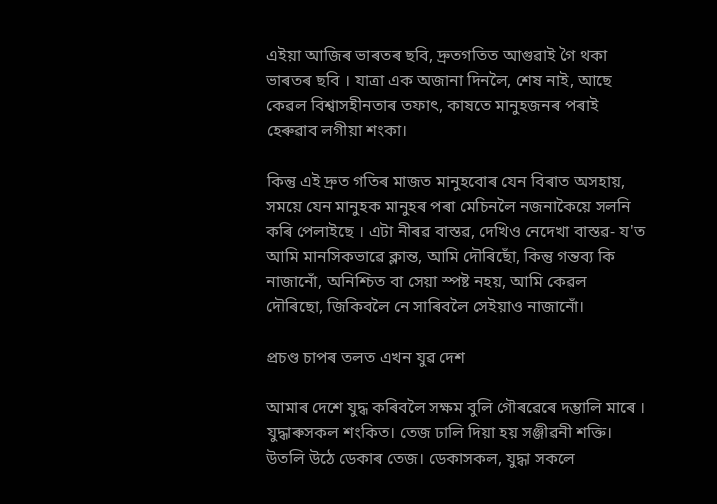এইয়া আজিৰ ভাৰতৰ ছবি, দ্ৰুতগতিত আগুৱাই গৈ থকা ভাৰতৰ ছবি । যাত্ৰা এক অজানা দিনলৈ, শেষ নাই, আছে কেৱল বিশ্বাসহীনতাৰ তফাৎ, কাষতে মানুহজনৰ পৰাই হেৰুৱাব লগীয়া শংকা।

কিন্তু এই দ্ৰুত গতিৰ মাজত মানুহবোৰ যেন বিৰাত অসহায়, সময়ে যেন মানুহক মানুহৰ পৰা মেচিনলৈ নজনাকৈয়ে সলনি কৰি পেলাইছে । এটা নীৰৱ বাস্তৱ, দেখিও নেদেখা বাস্তৱ- য'ত আমি মানসিকভাৱে ক্লান্ত, আমি দৌৰিছোঁ, কিন্তু গন্তব্য কি নাজানোঁ, অনিশ্চিত বা সেয়া স্পষ্ট নহয়, আমি কেৱল দৌৰিছো, জিকিবলৈ নে সাৰিবলৈ সেইয়াও নাজানোঁ।

প্ৰচণ্ড চাপৰ তলত এখন যুৱ দেশ

আমাৰ দেশে যুদ্ধ কৰিবলৈ সক্ষম বুলি গৌৰৱেৰে দম্ভালি মাৰে । যুদ্ধাৰুসকল শংকিত। তেজ ঢালি দিয়া হয় সঞ্জীৱনী শক্তি। উতলি উঠে ডেকাৰ তেজ। ডেকাসকল, যুদ্ধা সকলে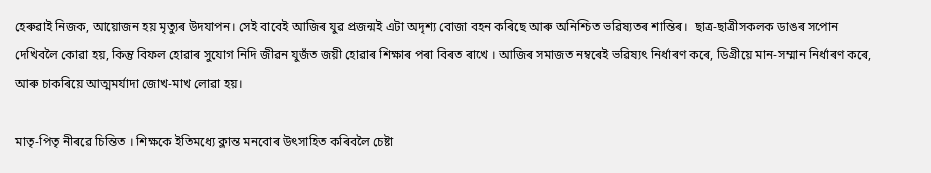হেৰুৱাই নিজক, আয়োজন হয় মৃত্যুৰ উদযাপন। সেই বাবেই আজিৰ যুৱ প্ৰজন্মই এটা অদৃশ্য বোজা বহন কৰিছে আৰু অনিশ্চিত ভৱিষ্যতৰ শান্তিৰ।  ছাত্ৰ-ছাত্ৰীসকলক ডাঙৰ সপোন দেখিবলৈ কোৱা হয়, কিন্তু বিফল হোৱাৰ সুযোগ নিদি জীৱন যুজঁত জয়ী হোৱাৰ শিক্ষাৰ পৰা বিৰত ৰাখে । আজিৰ সমাজত নম্বৰেই ভৱিষ্যৎ নিৰ্ধাৰণ কৰে, ডিগ্ৰীয়ে মান-সম্মান নিৰ্ধাৰণ কৰে, আৰু চাকৰিয়ে আত্মমৰ্যাদা জোখ-মাখ লোৱা হয়।

মাতৃ-পিতৃ নীৰৱে চিন্তিত । শিক্ষকে ইতিমধ্যে ক্লান্ত মনবোৰ উৎসাহিত কৰিবলৈ চেষ্টা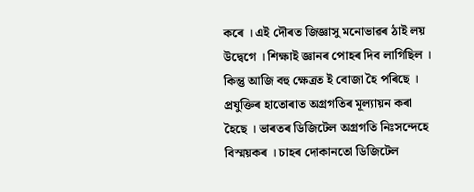কৰে । এই দৌৰত জিজ্ঞাসু মনোভাৱৰ ঠাই লয় উদ্বেগে । শিক্ষাই জ্ঞানৰ পোহৰ দিব লাগিছিল । কিন্তু আজি বহু ক্ষেত্ৰত ই বোজা হৈ পৰিছে । প্ৰযুক্তিৰ হাতোৰাত অগ্ৰগতিৰ মূল্যায়ন কৰা হৈছে । ভাৰতৰ ডিজিটেল অগ্ৰগতি নিঃসন্দেহে বিস্ময়কৰ । চাহৰ দোকানতো ডিজিটেল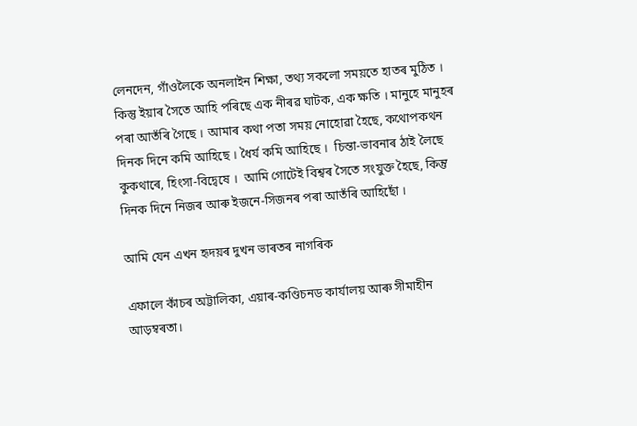লেনদেন, গাঁওলৈকে অনলাইন শিক্ষা, তথ্য সকলো সময়তে হাতৰ মুঠিত । কিন্তু ইয়াৰ সৈতে আহি পৰিছে এক নীৰৱ ঘাটক, এক ক্ষতি । মানুহে মানুহৰ পৰা আতঁৰি গৈছে । আমাৰ কথা পতা সময় নোহোৱা হৈছে, কথোপকথন দিনক দিনে কমি আহিছে । ধৈৰ্য কমি আহিছে ।  চিন্তা-ভাবনাৰ ঠাই লৈছে কুকথাৰে, হিংসা-বিদ্বেষে ।  আমি গোটেই বিশ্বৰ সৈতে সংযুক্ত হৈছে, কিন্তু দিনক দিনে নিজৰ আৰু ইজনে-সিজনৰ পৰা আতঁৰি আহিছোঁ ।

আমি যেন এখন হৃদয়ৰ দুখন ভাৰতৰ নাগৰিক

এফালে কাঁচৰ অট্টালিকা, এয়াৰ-কণ্ডিচনড কাৰ্যালয় আৰু সীমাহীন আড়ম্বৰতা।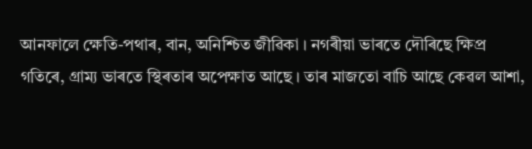আনফালে ক্ষেতি-পথাৰ, বান, অনিশ্চিত জীৱিকা । নগৰীয়া ভাৰতে দৌৰিছে ক্ষিপ্ৰ গতিৰে, গ্ৰাম্য ভাৰতে স্থিৰতাৰ অপেক্ষাত আছে । তাৰ মাজতো বাচি আছে কেৱল আশা,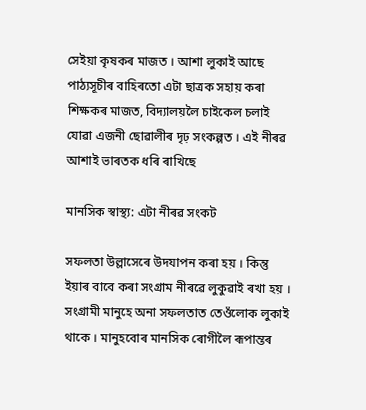সেইয়া কৃষকৰ মাজত । আশা লুকাই আছে পাঠ্যসূচীৰ বাহিৰতো এটা ছাত্ৰক সহায় কৰা শিক্ষকৰ মাজত, বিদ্যালয়লৈ চাইকেল চলাই যোৱা এজনী ছোৱালীৰ দৃঢ় সংকল্পত । এই নীৰৱ আশাই ভাৰতক ধৰি ৰাখিছে

মানসিক স্বাস্থ্য: এটা নীৰৱ সংকট

সফলতা উল্লাসেৰে উদযাপন কৰা হয় । কিন্তু ইয়াৰ বাবে কৰা সংগ্ৰাম নীৰৱে লুকুৱাই ৰখা হয় । সংগ্ৰামী মানুহে অনা সফলতাত তেওঁলোক লুকাই থাকে । মানুহবোৰ মানসিক ৰোগীলৈ ৰূপান্তৰ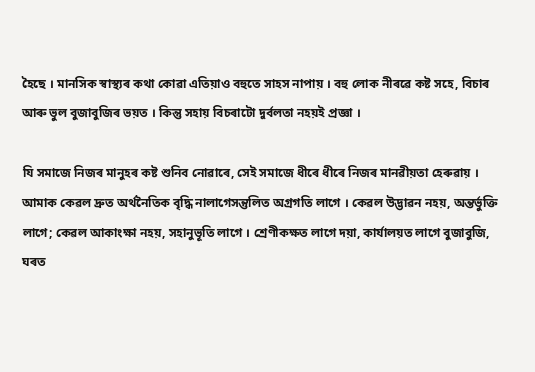হৈছে । মানসিক স্বাস্থ্যৰ কথা কোৱা এতিয়াও বহুতে সাহস নাপায় । বহু লোক নীৰৱে কষ্ট সহে, বিচাৰ আৰু ভুল বুজাবুজিৰ ভয়ত । কিন্তু সহায় বিচৰাটো দুৰ্বলতা নহয়ই প্ৰজ্ঞা ।

যি সমাজে নিজৰ মানুহৰ কষ্ট শুনিব নোৱাৰে, সেই সমাজে ধীৰে ধীৰে নিজৰ মানৱীয়তা হেৰুৱায় । আমাক কেৱল দ্ৰুত অৰ্থনৈতিক বৃদ্ধি নালাগেসন্তুলিত অগ্ৰগতি লাগে । কেৱল উদ্ভাৱন নহয়, অন্তৰ্ভুক্তি লাগে; কেৱল আকাংক্ষা নহয়, সহানুভূতি লাগে । শ্ৰেণীকক্ষত লাগে দয়া, কাৰ্যালয়ত লাগে বুজাবুজি, ঘৰত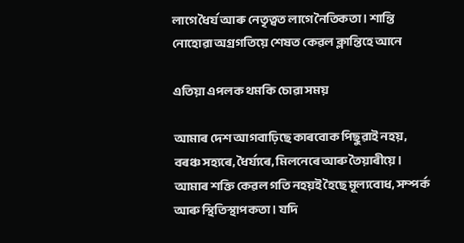লাগে ধৈৰ্য আৰু নেতৃত্বত লাগে নৈতিকতা । শান্তি নোহোৱা অগ্ৰগতিয়ে শেষত কেৱল ক্লান্তিহে আনে

এতিয়া এপলক থমকি চোৱা সময়

আমাৰ দেশ আগবাঢ়িছে কাৰবোক পিছুৱাই নহয়, বৰঞ্চ সহ্যৰে, ধৈৰ্য্যৰে, মিলনেৰে আৰু তৈয়াৰীয়ে । আমাৰ শক্তি কেৱল গতি নহয়ই হৈছে মূল্যবোধ, সম্পৰ্ক আৰু স্থিতিস্থাপকতা । যদি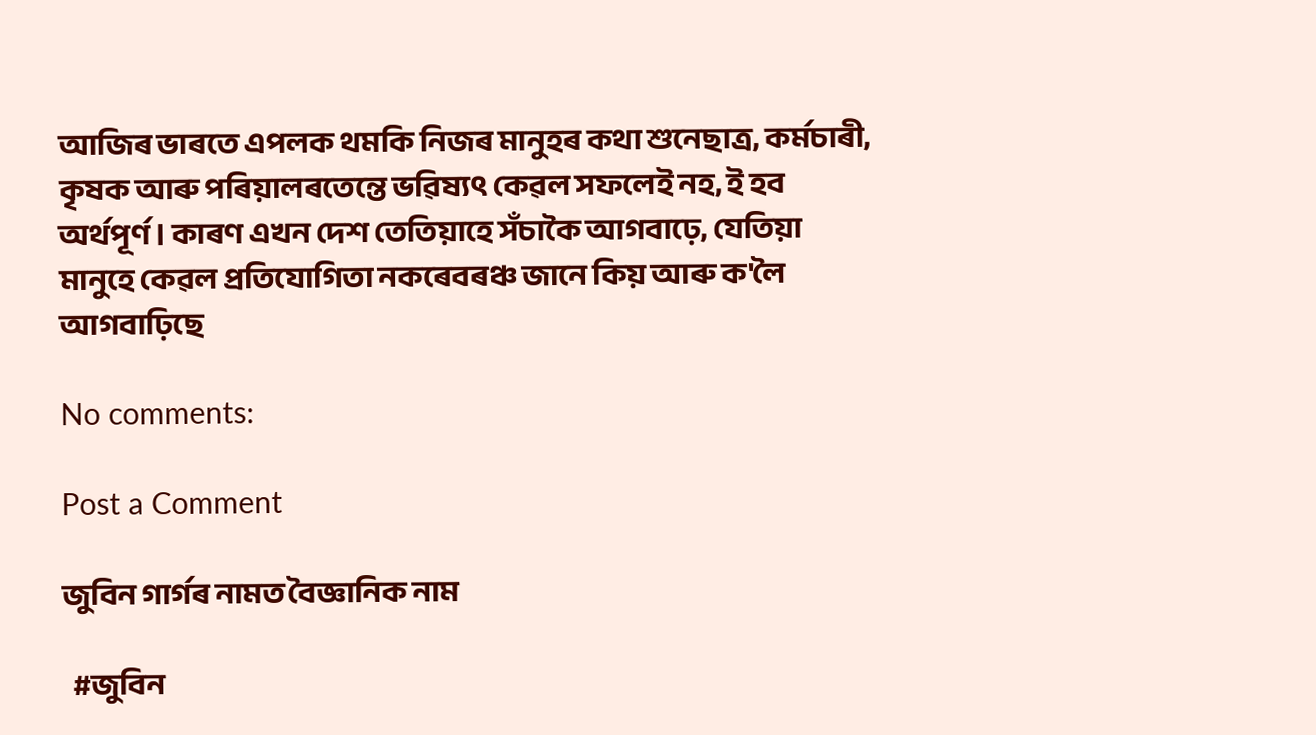আজিৰ ভাৰতে এপলক থমকি নিজৰ মানুহৰ কথা শুনেছাত্ৰ, কৰ্মচাৰী, কৃষক আৰু পৰিয়ালৰতেন্তে ভৱিষ্যৎ কেৱল সফলেই নহ, ই হব অৰ্থপূৰ্ণ । কাৰণ এখন দেশ তেতিয়াহে সঁচাকৈ আগবাঢ়ে, যেতিয়া মানুহে কেৱল প্ৰতিযোগিতা নকৰেবৰঞ্চ জানে কিয় আৰু ক'লৈ আগবাঢ়িছে

No comments:

Post a Comment

জুবিন গাৰ্গৰ নামত বৈজ্ঞানিক নাম

  #জুবিন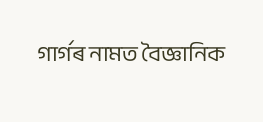গাৰ্গৰ নামত বৈজ্ঞানিক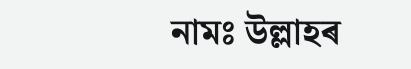নামঃ উল্লাহৰ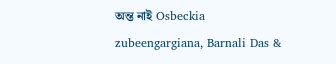অন্ত নাই Osbeckia zubeengargiana, Barnali Das &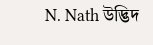N. Nath উদ্ভিদ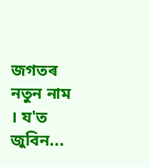জগতৰ নতুন নাম । য'ত জুবিন...